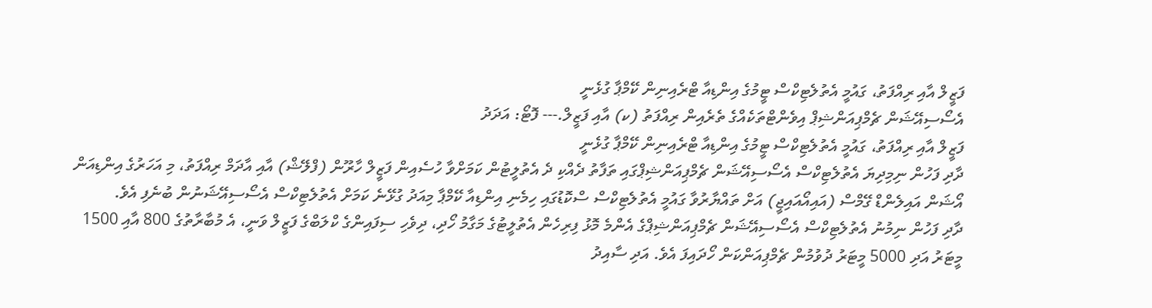ފަޒީލް އާއި ރިއްފަތު، ގައުމީ އެތުލެޓިކްސް ޓީމުގެ އިންޑިއާ ޓްރެއިނިން ކޭމްޕާ ގުޅެނީ
އެސޯސިއޭޝަން ޗެމްޕިއަންޝިޕް އިވެންޓްތަކެއްގެ ތެރެއިން ރިއްފަތު (ކ) އާއި ފަޒީލް.--- ފޮޓޯ: އަދަދު
ފަޒީލް އާއި ރިއްފަތު، ގައުމީ އެތުލެޓިކްސް ޓީމުގެ އިންޑިއާ ޓްރެއިނިން ކޭމްޕާ ގުޅެނީ
ދާދި ފަހުން ނިމިދިޔަ އެތުލެޓިކްސް އެސޯސިއޭޝަން ޗެމްޕިއަންޝިޕްގައި ތަފާތު ދެއްކި ދެ އެތުލީޓުން ކަމަށްވާ ހުސެއިން ފަޒީލް ހާރޫން (ފްލޭޝް) އާއި އާދަމް ރިއްފަތު، މި އަހަރުގެ އިންޑިއަން އޯޝަން އައިލެންޑް ގޭމްސް (އައިއޯއައިޖީ) އަށް ތައްޔާރުވާ ގައުމީ އެތުލެޓިކްސް ސްކޮޑުގައި ހިމެނި އިންޑިއާ ކޭމްޕާ މިއަދު ގުޅޭނެ ކަމަށް އެތުލެޓިކްސް އެސޯސިއޭޝަނުން ބުނެފި އެވެ.
ދާދި ފަހުން ނިމުނު އެތުލެޓިކްސް އެސޯސިއޭޝަން ޗެމްޕިއަންޝިޕްގެ އެންމެ މޮޅު ފިރިހެން އެތުލީޓުގެ މަގާމު ހޯދި، ދިވެހި ސިފައިންގެ ކްލަބްގެ ފަޒީލް ވަނީ، އެ މުބާރާތުގެ 800 އާއި 1500 މީޓަރު އަދި 5000 މީޓަރު ދުވުމުން ޗެމްޕިއަންކަން ހޯދައިފަ އެވެ. އަދި ސާއިދު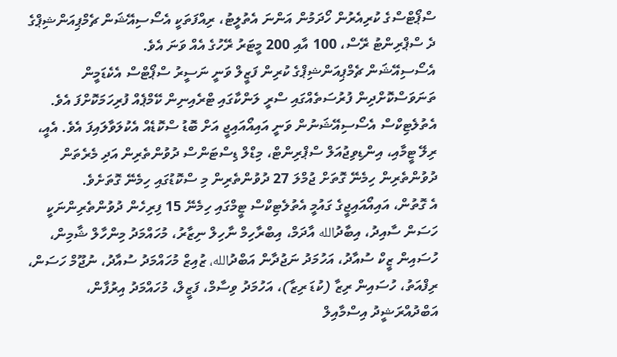ސްޕޯޓްސްގެ ކުރިއެރުން ހޯދަމުން އަންނަ އެތުލީޓު، ރިއްފަތަކީ އެސޯސިއޭޝަން ޗެމްޕިއަންޝިޕްގެ ދެ ސްޕްރިންޓު ރޭސް، 100 އާއި 200 މީޓަރު ރޭހުގެ އެއް ވަނަ އެވެ.
އެސޯސިއޭޝަން ޗެމްޕިއަންޝިޕްގެ ކުރިން ފަޒީލް ވަނީ ނަސީރު ސްޕޯޓްސް އެކެޑަމީން ތަނަވަސްކޮށްދިން ފުރުސަތެއްގައި ސްރީ ލަންކާގައި ޓްރެއިނިން ކޭމްޕެއް ފުރިހަމަކޮށްފަ އެވެ.
އެތުލެޓިކްސް އެސޯސިއޭޝަނުން ވަނީ އައިއޯއައިޖީ އަށް ބޮޑު ސްކޮޑެއް އެކުލަވާލައިފަ އެވެ. އެއީ، ރިލޭ ޓީމާއި، އިންޑިވިޖުއަލް ސްޕްރިންޓް، މިޑްލް ޑިސްޓަންސް ދުވުންތެރިން އަދި މެރެތަން ދުވުންތެރިން ހިމެނޭ ގޮތަށް ޖުމްލަ 27 ދުވުންތެރިން މި ސްކޮޑުގައި ހިމެނޭ ގޮތަށެވެ.
އެ ގޮތުން، އައިއޯއައިޖީގެ ގައުމީ އެތުލެޓިކްސް ޓީމްގައި ހިމެނޭ 15 ފިރިހެން ދުވުންތެރިންނަކީ ހަސަން ސާއިދު، އިބާދުالله އާދަމް، އިބްރާހިމް ނާހިލް ނިޒާރު، މުހައްމަދު މިންހާލް ޝާމިން، ހުސައިން ޒީކް ސުއާދު، އަހުމަދު ނަޖުދާން އަބްދުالله، ޒުއިޒް މުހައްމަދު ސުއާދު، ނުޖޫމް ހަސަން، ރިފްއަތު، ހުސައިން ރިޒާ (ކުޑަ ރިޒާ)، އަހުމަދު ވިސާމް، ފަޒީލް، މުހައްމަދު އިރުފާން، އަބްދުއްރަޝީދު އިސްމާއިލް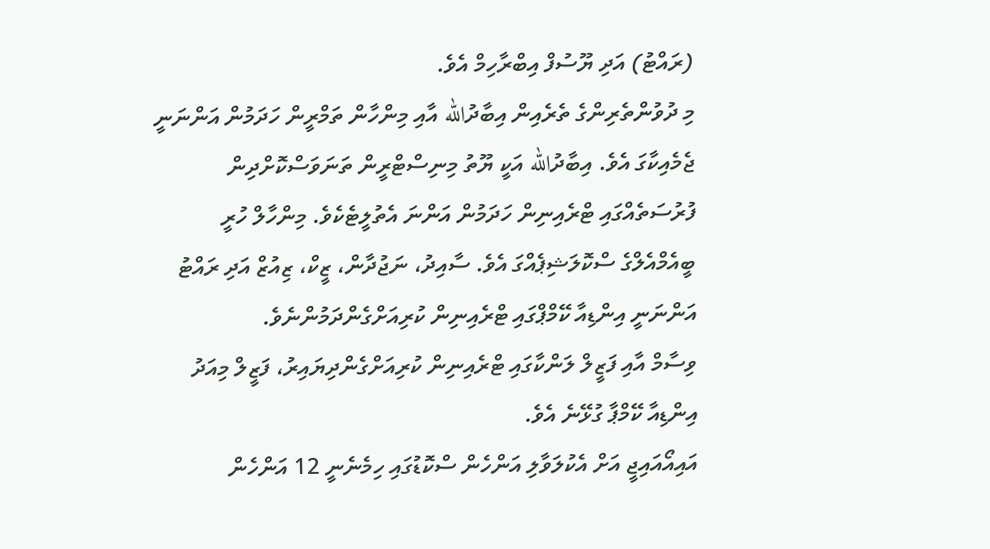(ރައްޓު) އަދި ޔޫސުފް އިބްރާހިމް އެވެ.
މި ދުވުންތެރިންގެ ތެރެއިން އިބާދުالله އާއި މިންހާން ތަމްރީން ހަދަމުން އަންނަނީ ޖެމެއިކާގަ އެވެ. އިބާދުالله އަކީ ޔޫތު މިނިސްޓްރީން ތަނަވަސްކޮށްދިން ފުރުސަތެއްގައި ޓްރެއިނިން ހަދަމުން އަންނަ އެތުލީޓެކެވެ. މިންހާލް ހުރީ ބީއެމްއެލްގެ ސްކޮލަޝިޕެއްގަ އެވެ. ސާއިދު، ނަޖުދާން، ޒީކް، ޒިއުޒް އަދި ރައްޓު އަންނަނީ އިންޑިއާ ކޭމްޕްގައި ޓްރެއިނިން ކުރިއަށްގެންދަމުންނެވެ.
ވިސާމް އާއި ފަޒީލް ލަންކާގައި ޓްރެއިނިން ކުރިއަށްގެންދިޔައިރު، ފަޒީލް މިއަދު އިންޑިއާ ކޭމްޕާ ގުޅޭނެ އެވެ.
އައިއޯއައިޖީ އަށް އެކުލަވާލި އަންހެން ސްކޮޑުގައި ހިމެނެނީ 12 އަންހެން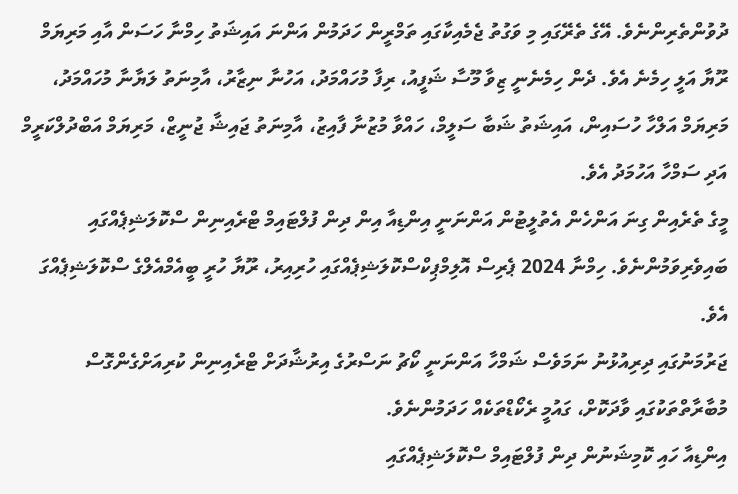ދުވުންތެރިންނެވެ. އޭގެ ތެރޭގައި މި ވަގުތު ޖެމެއިކާގައި ތަމްރީން ހަދަމުން އަންނަ އައިޝަތު ހިމްނާ ހަސަން އާއި މަރިޔަމް ރޫޔާ އަލީ ހިމެނެ އެވެ. ދެން ހިމެނެނީ ޒިވާ މޫސާ ޝަފީއު، ރިފާ މުހައްމަދު، އަހުނާ ނިޒާރު، އާމިނަތު ލަޔާނާ މުހައްމަދު، މަރިޔަމް އަލްހާ ހުސައިން، އައިޝަތު ޝަބާ ސަލީމް، ހައްވާ މުޒުނާ ފާއިޒު، އާމިނަތު ޖައިޝާ ޖުނީޒް، މަރިޔަމް އަބްދުލްކަރީމް އަދި ސަމްހާ އަހުމަދު އެވެ.
މީގެ ތެރެއިން ގިނަ އަންހެން އެތުލީޓުން އަންނަނީ އިންޑިއާ އިން ދިން ފުލްޓައިމް ޓްރެއިނިން ސްކޮލަޝިޕެއްގައި ބައިވެރިވަމުންނެވެ. ހިމްނާ 2024 ޕެރިސް އޮލިމްޕިކްސްކޮލަޝިޕެއްގައި ހުރިއިރު، ރޫޔާ ހުރީ ބީއެމްއެލްގެ ސްކޮލަޝިޕެއްގަ އެވެ.
ޖަރުމަނުގައި ދިރިއުޅުނު ނަމަވެސް ޝަމްހާ އަންނަނީ ކޯޗު ނަސްރުގެ އިރުޝާދަށް ޓްރެއިނިން ކުރިއަށްގެންގޮސް މުބާރާތްތަކުގައި ވާދަކޮށް، ގައުމީ ރެކޯޑްތަކެއް ހަދަމުންނެވެ.
އިންޑިއާ ހައި ކޮމިޝަނުން ދިން ފުލްޓައިމް ސްކޮލަޝިޕެއްގައި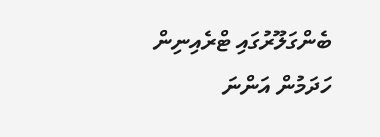ބެންގަލޫރުގައި ޓްރެއިނިން ހަދަމުން އަންނަ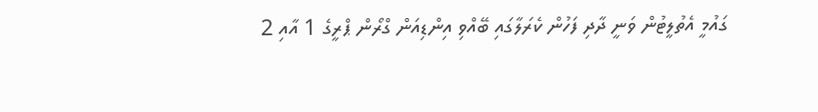ގައުމީ އެތުލީޓުން ވަނީ ދާދި ފަހުން ކެރަލާގައި ބޭއްވި އިންޑިއަން ގްރޯން ޕްރީގެ 1 އާއި 2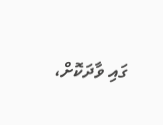ގައި ވާދަކޮށް،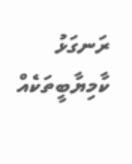ރަނގަޅު ކާމިޔާބީތަކެއް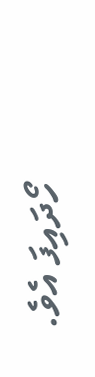ހޯދައިފަ އެވެ.